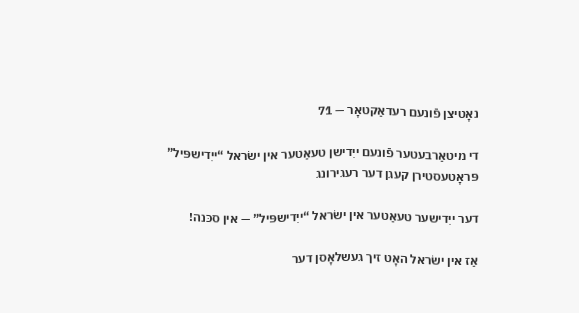נאָטיצן פֿונעם רעדאַקטאָר — 71

די מיטאַרבעטער פֿונעם ייִדישן טעאַטער אין ישׂראל “ייִדישפּיל” פּראָטעסטירן קעגן דער רעגירונג

דער ייִדישער טעאַטער אין ישׂראל “ייִדישפּיל” — אין סכּנה!

אַז אין ישׂראל האָט זיך געשלאָסן דער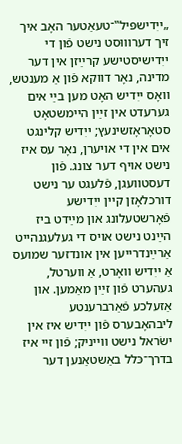„ייִדישפּיל‟־טעאַטער האָב איך זיך דערוווּסט נישט פֿון די ייִדישיסטישע קרײַזן אין דער מדינה, נאָר דווקא פֿון אַ מענטש, וואָס ייִדיש האָט מען בײַ אים גערעדט אין זײַן היימשטאָט סטאָראָזשינעץ; ייִדיש קלינגט אים אין די אויערן, נאָר עס איז נישט אויף דער צונג. פֿון דעסטוועגן, פֿלעגט ער נישט דורכלאָזן קיין ייִדישע פֿאָרשטעלונג און מײַדט ביז הײַנט נישט אויס די געלעגנהייט אַרײַנדרייען אין אונדזער שמועס אַ ייִדיש וואָרט, אַ ווערטל, געהערט פֿון זײַן מאַמען. און אַזעלכע פֿאַרברענטע ליבהאָבערס פֿון ייִדיש איז אין ישׂראל נישט ווייניק; פֿון זיי איז בדרך־כּלל באַשטאַנען דער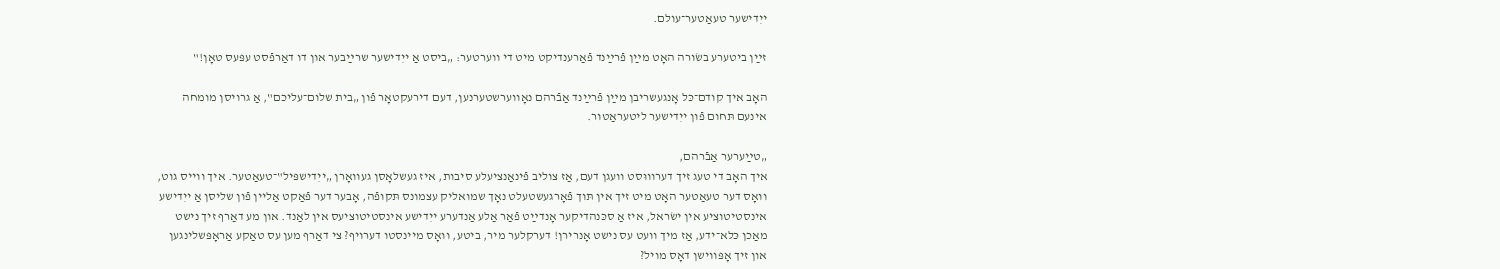ייִדישער טעאַטער־עולם.

זײַן ביטערע בשׂורה האָט מײַן פֿרײַנד פֿאַרענדיקט מיט די ווערטער: „ביסט אַ ייִדישער שרײַבער און דו דאַרפֿסט עפּעס טאָן!‟

האָב איך קודם־כּל אָנגעשריבן מײַן פֿרײַנד אַבֿרהם נאָווערשטערנען, דעם דירעקטאָר פֿון „בית שלום־עליכם‟, אַ גרויסן מומחה אינעם תּחום פֿון ייִדישער ליטעראַטור.

„טײַערער אַבֿרהם,
איך האָב די טעג זיך דערוווּסט וועגן דעם, אַז צוליב פֿינאַנציעלע סיבות, איז געשלאָסן געוואָרן „ייִדישפּיל‟־טעאַטער. איך ווייס גוט, וואָס דער טעאַטער האָט מיט זיך אין תּוך פֿאָרגעשטעלט נאָך שמואליק עצמונס תּקופֿה, אָבער דער פֿאַקט אַליין פֿון שליסן אַ ייִדישע אינסטיטוציע אין ישׂראל, איז אַ סכּנהדיקער אָנדײַט פֿאַר אַלע אַנדערע ייִדישע אינסטיטוציעס אין לאַנד. און מע דאַרף זיך נישט מאַכן כּלא־ידע, אַז מיך וועט עס נישט אָנרירן! דערקלער מיר, ביטע, וואָס מיינסטו דערויף? צי דאַרף מען עס טאַקע אַראָפּשלינגען און זיך אָפּווישן דאָס מויל?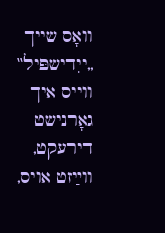וואָס שייך „ייִדישפּיל‟ ווייס איך גאָרנישט דירעקט, ווײַזט אויס,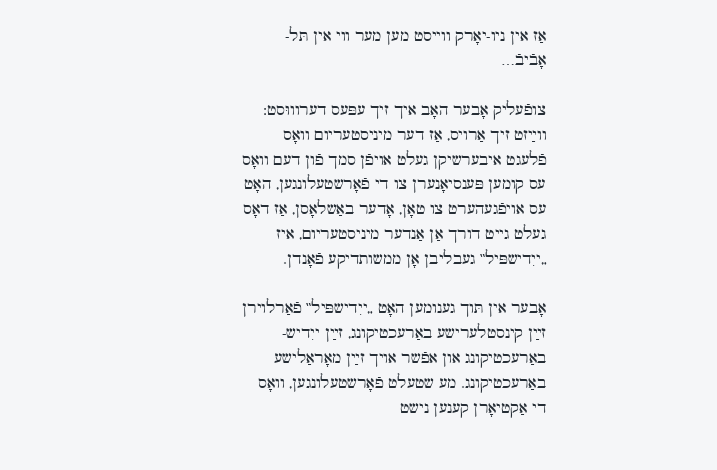אַז אין ניו-יאָרק ווייסט מען מער ווי אין תּל-אָבֿיבֿ…

צופֿעליק אָבער האָב איך זיך עפּעס דערוווּסט: ווײַזט זיך אַרויס, אַז דער מיניסטעריום וואָס פֿלעגט איבערשיקן געלט אויפֿן סמך פֿון דעם וואָס עס קומען פּענסיאָנערן צו די פֿאָרשטעלונגען, האָט עס אויפֿגעהערט צו טאָן, אָדער באַשלאָסן, אַז דאָס געלט גייט דורך אַן אַנדער מיניסטעריום, איז „ייִדישפּיל‟ געבליבן אָן ממשותדיקע פֿאָנדן.

אָבער אין תּוך גענומען האָט „ייִדישפּיל‟ פֿאַרלוירן זײַן קינסטלערישע באַרעכטיקונג, זײַן ייִדיש-באַרעכטיקונג און אפֿשר אויך זײַן מאָראַלישע באַרעכטיקונג. מע שטעלט פֿאָרשטעלונגען, וואָס די אַקטיאָרן קענען נישט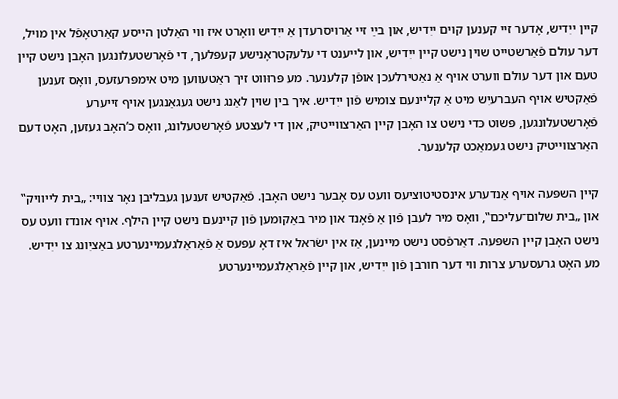קיין ייִדיש, אָדער זיי קענען קוים ייִדיש, און בײַ זיי אַרויסרעדן אַ ייִדיש וואָרט איז ווי האַלטן הייסע קאַרטאָפֿל אין מויל, דער עולם פֿאַרשטייט שוין נישט קיין ייִדיש, און לייענט די עלעקטראָנישע קעפּלעך, די פֿאָרשטעלונגען האָבן נישט קיין טעם און דער עולם ווערט אויף אַ נאַטירלעכן אופֿן קלענער. מע פּרוּווט זיך ראַטעווען מיט אימפּרעזעס, וואָס זענען פֿאַקטיש אויף העברעיִש מיט אַ קליינעם צומיש פֿון ייִדיש. איך בין שוין לאַנג נישט געגאַנגען אויף זייערע פֿאָרשטעלונגען, פּשוט כּדי נישט צו האָבן קיין האַרצווייטיק, און די לעצטע פֿאָרשטעלונג, וואָס כ’האָב געזען, האָט דעם האַרצווייטיק נישט געמאַכט קלענער.

קיין השפּעה אויף אַנדערע אינסטיטוציעס וועט עס אָבער נישט האָבן. פֿאַקטיש זענען געבליבן נאָר צוויי: „בית לייוויק‟ און „בית שלום־עליכם‟, וואָס מיר לעבן פֿון אַ פֿאָנד און מיר באַקומען פֿון קיינעם נישט קיין הילף. אויף אונדז וועט עס נישט האָבן קיין השפּעה. דאַרפֿסט נישט מיינען, אַז אין ישׂראל איז דאָ עפּעס אַ פֿאַראַלגעמיינערטע באַציִונג צו ייִדיש. מע האָט גרעסערע צרות ווי דער חורבן פֿון ייִדיש, און קיין פֿאַראַלגעמיינערטע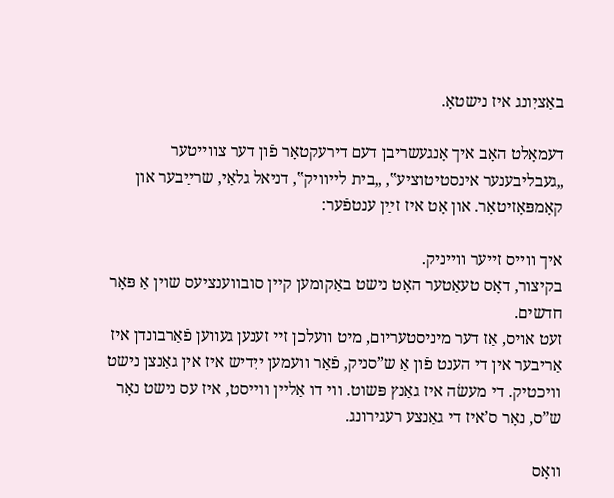באַציִונג איז נישטאָ.

דעמאָלט האָב איך אָנגעשריבן דעם דירעקטאָר פֿון דער צווייטער „געבליבענער אינסטיטוציע‟, „בית לייוויק‟, דניאל גלאַי, שרײַבער און קאָמפּאָזיטאָר. און אָט איז זײַן ענטפֿער:

איך ווייס זייער ווייניק.
בקיצור, דאָס טעאַטער האָט נישט באַקומען קיין סובווענציעס שוין אַ פּאָר חדשים.
זעט אויס, אַז דער מיניסטעריום, מיט וועלכן זיי זענען געווען פֿאַרבונדן איז אַריבער אין די הענט פֿון אַ ש”סניק, פֿאַר וועמען ייִדיש איז אין גאַנצן נישט וויכטיק. די מעשׂה איז גאַנץ פּשוט. ווי דו אַליין ווייסט, איז עס נישט נאָר ש”ס, נאָר ס’איז די גאַנצע רעגירונג.

וואָס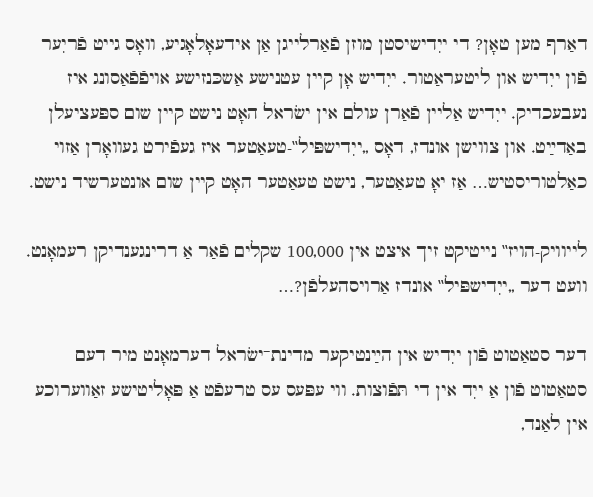דאַרף מען טאָן? די ייִדישיסטן מוזן פֿאַרלייגן אַן אידעאָלאָגיע, וואָס גייט פֿריִער פֿון ייִדיש און ליטעראַטור. ייִדיש אָן קיין עטנישע אַשכּנזישע אויפֿפֿאַסונג איז נעבעכדיק. ייִדיש אַליין פֿאַרן עולם אין ישׂראל האָט נישט קיין שום ספּעציעלן באַדײַט. און צווישן אונדז, דאָס „ייִדישפּיל‟-טעאַטער איז געפֿירט געוואָרן אַזוי כאַלטוריסטיש… אַז יאָ טעאַטער, נישט טעאַטער האָט קיין שום אונטערשיד נישט.

לייוויק-הויז‟ נייטיקט זיך איצט אין 100,000 שקלים פֿאַר אַ דרינגענדיקן רעמאָנט. וועט דער „ייִדישפּיל‟ אונדז אַרויסהעלפֿן?…

דער סטאַטוט פֿון ייִדיש אין הײַנטיקער מדינת־ישׂראל דערמאָנט מיר דעם סטאַטוט פֿון אַ ייִד אין די תּפֿוצות. ווי עפּעס עס טרעפֿט אַ פּאָליטישע זאַווערוכע אין לאַנד,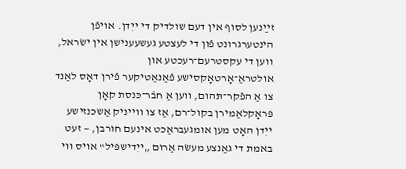זײַנען לסוף אין דעם שולדיק די ייִדן. אויפֿן הינטערגרונט פֿון די לעצטע געשעענישן אין ישׂראל, ווען די עקסטרעם־רעכטע און אולטראַ־אָרטאָקסישע פֿאַנאַטיקער פֿירן דאָס לאַנד צו אַ הפֿקר־תּהום, ווען אַ חבֿר־כּנסת קאָן פּראָקלאַמירן בקול־רם, אַז צו ווייניק אַשכּנזישע ייִדן האָט מען אומגעבראַכט אינעם חורבן, — זעט באמת די גאַנצע מעשׂה אַרום „ייִדישפּיל‟ אויס ווי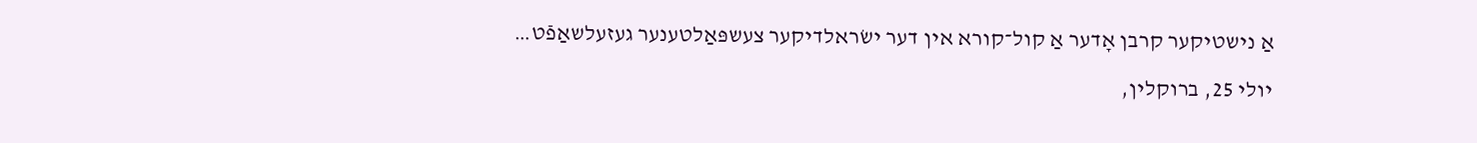אַ נישטיקער קרבן אָדער אַ קול־קורא אין דער ישׂראלדיקער צעשפּאַלטענער געזעלשאַפֿט…

יולי 25, ברוקלין,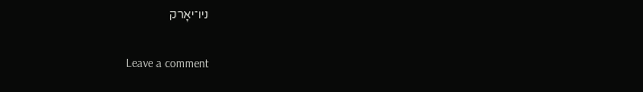ניו־יאָרק

Leave a comment